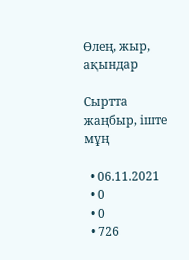Өлең, жыр, ақындар

Сыртта жаңбыр, іште мұң

  • 06.11.2021
  • 0
  • 0
  • 726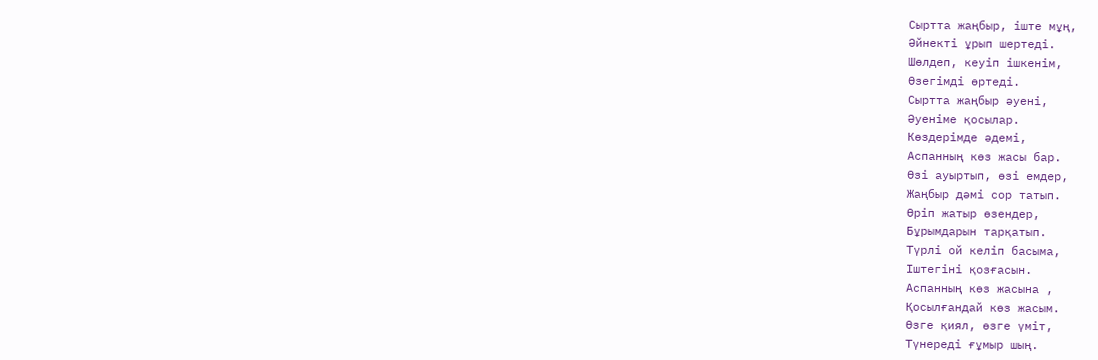Сыртта жаңбыр, іште мұң,
Әйнекті ұрып шертеді.
Шөлдеп, кеуіп ішкенім,
Өзегімді өртеді.
Сыртта жаңбыр әуені,
Әуеніме қосылар.
Көздерімде әдемі,
Аспанның көз жасы бар.
Өзі ауыртып, өзі емдер,
Жаңбыр дәмі сор татып.
Өріп жатыр өзендер,
Бұрымдарын тарқатып.
Түрлі ой келіп басыма,
Іштегіні қозғасын.
Аспанның көз жасына ,
Қосылғандай көз жасым.
Өзге қиял, өзге үміт,
Түнереді ғұмыр шың.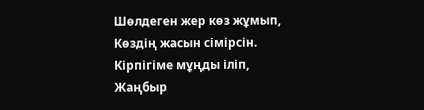Шөлдеген жер көз жұмып,
Көздің жасын сімірсін.
Кірпігіме мұңды іліп,
Жаңбыр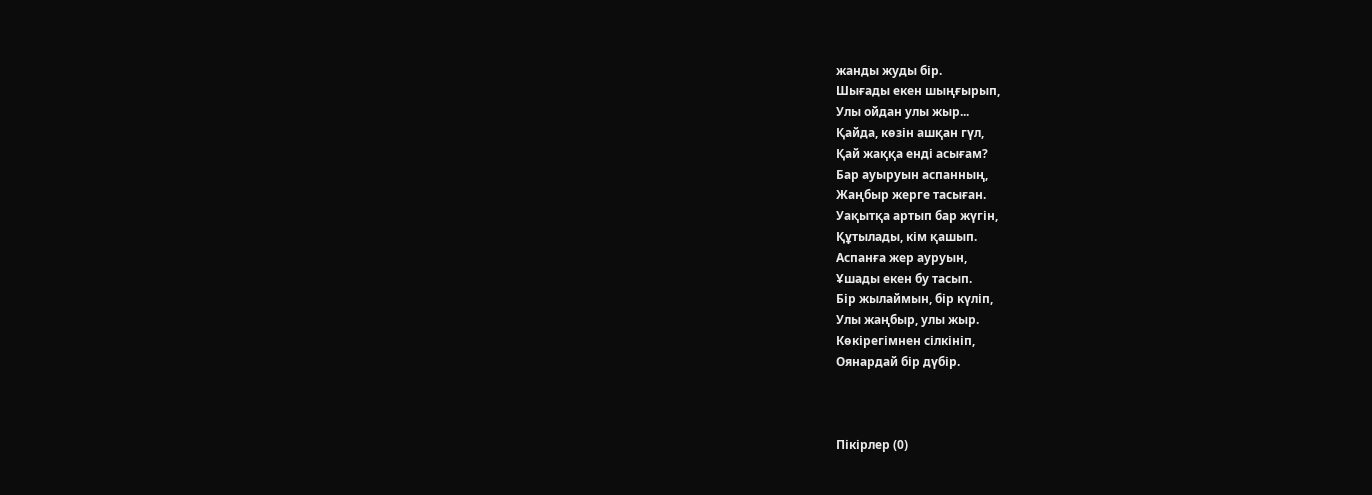жанды жуды бір.
Шығады екен шыңғырып,
Улы ойдан улы жыр...
Қайда, көзін ашқан гүл,
Қай жаққа енді асығам?
Бар ауыруын аспанның,
Жаңбыр жерге тасыған.
Уақытқа артып бар жүгін,
Құтылады, кім қашып.
Аспанға жер ауруын,
Ұшады екен бу тасып.
Бір жылаймын, бір күліп,
Улы жаңбыр, улы жыр.
Көкірегімнен сілкініп,
Оянардай бір дүбір.



Пікірлер (0)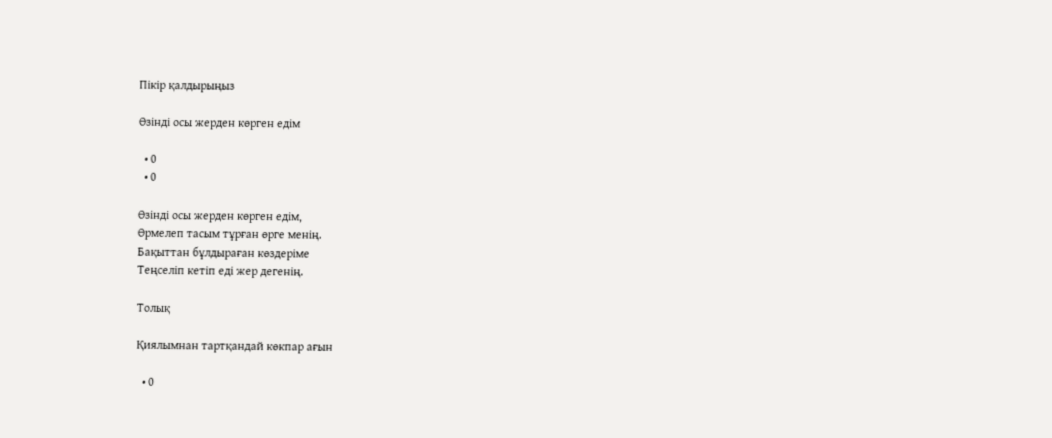Пікір қалдырыңыз

Өзінді осы жерден көрген едім

  • 0
  • 0

Өзінді осы жерден көрген едім,
Өрмелеп тасым тұрған өрге менің.
Бақыттан бұлдыраған көздеріме
Теңселіп кетіп еді жер дегенің.

Толық

Қиялымнан тартқандай көкпар ағын

  • 0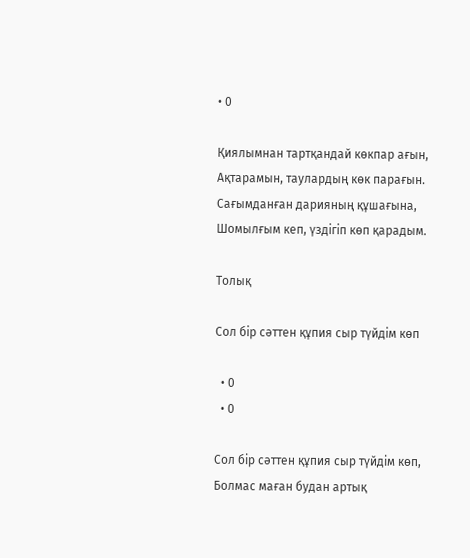• 0

Қиялымнан тартқандай көкпар ағын,
Ақтарамын, таулардың көк парағын.
Сағымданған дарияның құшағына,
Шомылғым кеп, үздігіп көп қарадым.

Толық

Сол бір сәттен құпия сыр түйдім көп

  • 0
  • 0

Сол бір сәттен құпия сыр түйдім көп,
Болмас маған будан артық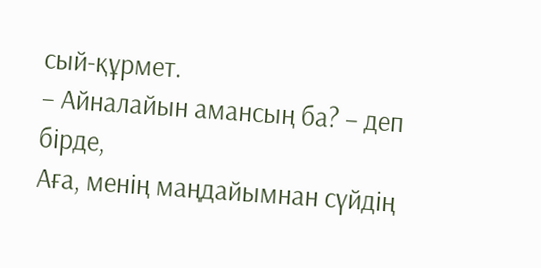сый-құрмет.
– Айналайын амансың ба? – деп бірде,
Аға, менің маңдайымнан сүйдің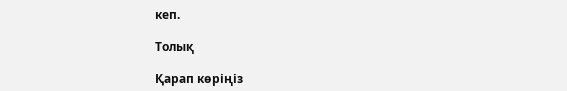кеп.

Толық

Қарап көріңіз